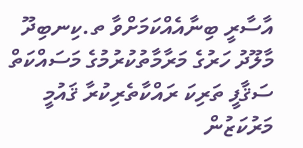އާސާރީ ބިނާއެއްކަމަށްވާ ތ.ކިނބިދޫ މާލޫދު ހަރުގެ މަރާމާތުކުރުމުގެ މަސައްކަތް ސަޤާފީ ތަރިކަ ރައްކާތެރިކުރާ ޤައުމީ މަރުކަޒުން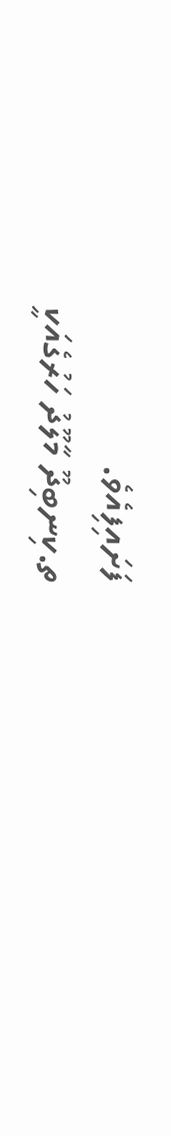ފަށައިފިއެވެ.
ތ.ކިނބިދޫ މާލޫދު ހަރުގެއަކީ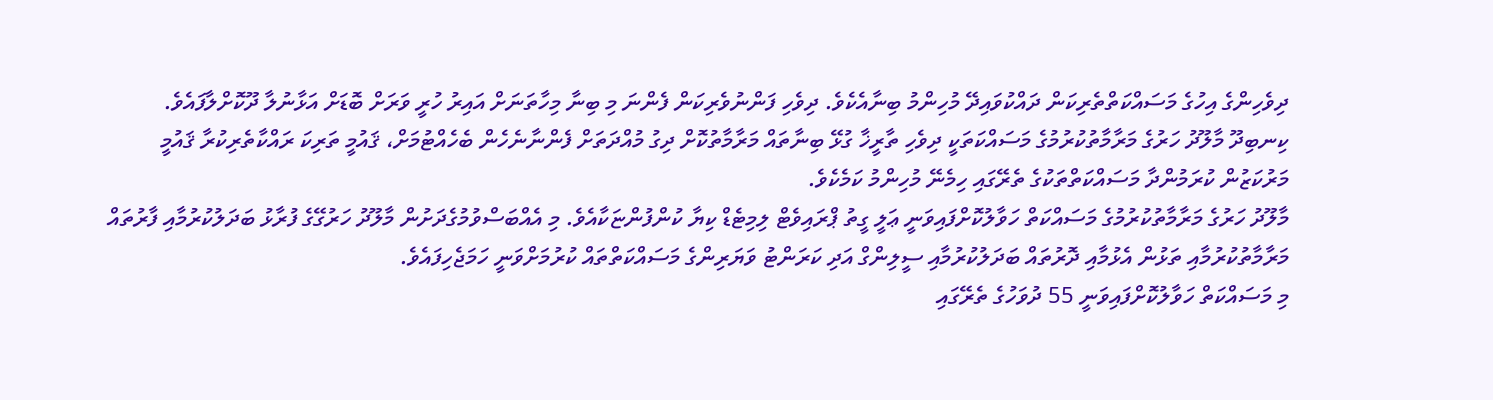ދިވެހިންގެ އިހުގެ މަސައްކަތްތެރިކަން ދައްކުވައިދޭ މުހިންމު ބިނާއެކެވެ. ދިވެހި ފަންނުވެރިކަން ފެންނަ މި ބިނާ މިހާތަނަށް އައިރު ހުރީ ވަރަށް ބޮޑަށް އަޅާނުލާ ދޫކޮށްލާފައެވެ.
ކިނބިދޫ މާލޫދު ހަރުގެ މަރާމާތުކުރުމުގެ މަސައްކަތަކީ ދިވެހި ތާރީޚާ ގުޅޭ ބިނާތައް މަރާމާތުކޮށް ދިގު މުއްދަތަށް ފެންނާނެހެން ބެހެއްޓުމަށް، ޤައުމީ ތަރިކަ ރައްކާތެރިކުރާ ޤައުމީ މަރުކަޒުން ކުރަމުންދާ މަސައްކަތްތަކުގެ ތެރޭގައި ހިމެނޭ މުހިންމު ކަމެކެވެ.
މާލޫދު ހަރުގެ މަރާމާތުކުރުމުގެ މަސައްކަތް ހަވާލުކޮށްފައިވަނީ ޢަލީ ގީތު ޕްރައިވެޓް ލިމިޓެޑް ކިޔާ ކުންފުންޏަކާއެވެ. މި އެއްބަސްވުމުގެދަށުން މާލޫދު ހަރުގޭގެ ފުރާޅު ބަދަލުކުރުމާއި ފާރުތައް މަރާމާތުކުރުމާއި ތަޅުން އެޅުމާއި ދޮރުތައް ބަދަލުކުރުމާއި ސީލިންގް އަދި ކަރަންޓު ވަޔަރިންގެ މަސައްކަތްތައް ކުރުމަށްވަނީ ހަމަޖެހިފައެވެ.
މި މަސައްކަތް ހަވާލުކޮށްފައިވަނީ 55 ދުވަހުގެ ތެރޭގައި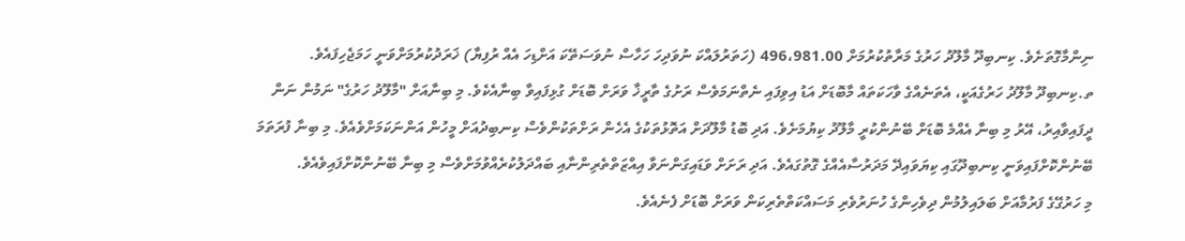ނިންމާގޮތަށެވެ. ކިނބިދޫ މާލޫދު ހަރުގެ މަރާތުކުރުމަށް 496،981.00 (ހަތަރުލައްކަ ނުވަދިހަ ހަހާސް ނުވަސަތޭކަ އަށްޑިހަ އެއް ރުފިޔާ) ޚަރަދުކުރުމަށްވަނީ ހަމަޖެހިފައެވެ.
ތ.ކިނބިދޫ މާލޫދު ހަރުގެއަކީ، އެތަނެއްގެ ވާހަކަތައް މާބޮޑަށް އަޑު އިވިފައި ނެތްނަމަވެސް ރަށުގެ ތާރީޚާ ވަރަށް ބޮޑަށް ގުޅިފައިވާ ބިނާއެކެވެ. މި ބިނާއަށް "މާލޫދު ހަރުގެ" ނަމުން ނަން ދީފައިވާއިރު، އޭރު މި ބިނާ އެއްމެ ބޮޑަށް ބޭނުންކުރީ މާލޫދު ކިޔުމަށެވެ. އަދި ބޮޑު މާލޫދަށް އަތޮޅުތަކުގެ އެހެން ރަށްތަކުންވެސް ކިނބިދުއަށް މީހުން އަންނަކަމަށްވެއެވެ. މި ބިނާ ފުރަތަމަ ބޭނުންކޮށްފައިވަނީ ކިނބިދޫގައި ކިޔަވައިދޭ މަދަރުސާއެއްގެ ގޮތުގައެވެ. އަދި ރަށަށް ވަޑައިގަންނަވާ އިއްޒަތްތެރިންނާއި ބައްދަލުކުރެއްވުމަށްވެސް މި ބިނާ ބޭނުންކޮށްފައިވެއެވެ.
މި ހަރުގޭގެ ފަރުމާއަށް ބަލައިލުމުން ދިވެހިންގެ ހުނަރުވެރި މަސައްކަތްތެރިކަން ވަރަށް ބޮޑަށް ފެނެއެވެ.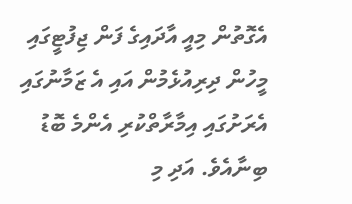އެގޮތުން މިއީ އާދައިގެ ފަން ޖިފުޓީގައި މީހުން ދިރިއުޅެމުން އައި އެ ޒަމާނުގައި އެރަށުގައި އިމާރާތްކުރި އެންމެ ބޮޑު ބިނާއެވެ. އަދި މި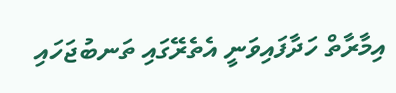އިމާރާތް ހަދާފައިވަނީ އެތެރޭގައި ތަނބުޖަހައި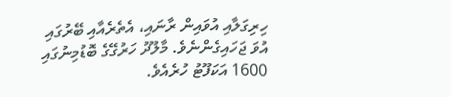ހިރިގަލާއި އުވައިން ރާނައި، އެތެރެއާއި ބޭރުގައި އުވަ ޖަހައިގެންނެވެ. މާލޫދު ހަރުގޭގެ ބޮޑުމިނުގައި 1600 އަކަފޫޓު ހުރެއެވެ.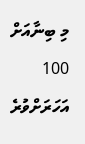މި ބިނާއަށް 100 އަހަރަށްވުރެ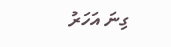ގިނަ އަހަރު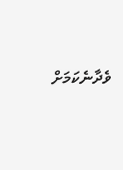ވެދާނެކަމަށް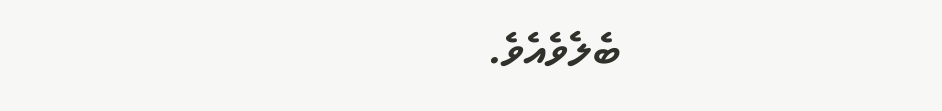ބެލެވެއެވެ.